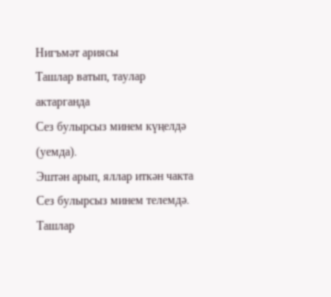Нигъмәт ариясы
Ташлар ватып, таулар актарганда
Сез булырсыз минем күңелдә (уемда).
Эштән арып, яллар иткән чакта
Сез булырсыз минем телемдә.
Ташлар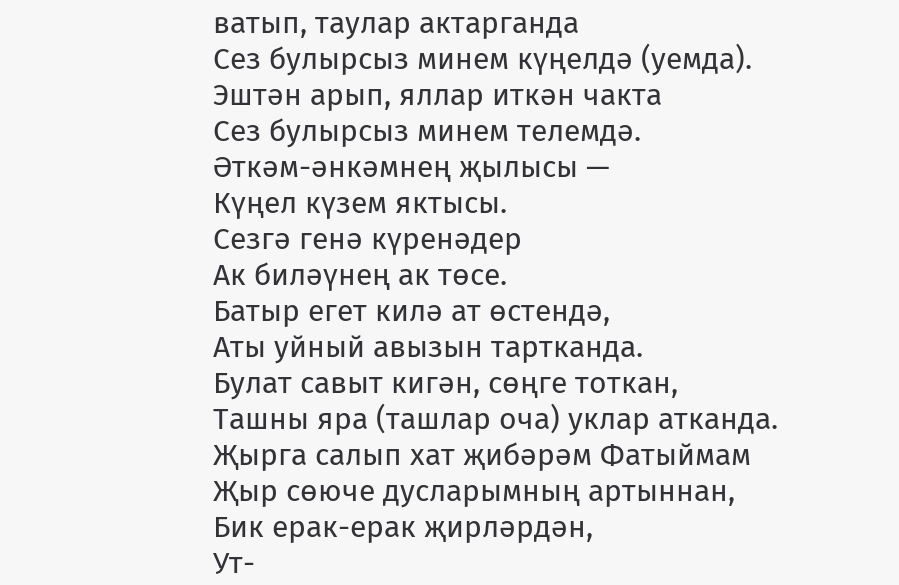ватып, таулар актарганда
Сез булырсыз минем күңелдә (уемда).
Эштән арып, яллар иткән чакта
Сез булырсыз минем телемдә.
Әткәм-әнкәмнең җылысы —
Күңел күзем яктысы.
Сезгә генә күренәдер
Ак биләүнең ак төсе.
Батыр егет килә ат өстендә,
Аты уйный авызын тартканда.
Булат савыт кигән, сөңге тоткан,
Ташны яра (ташлар оча) уклар атканда.
Җырга салып хат җибәрәм Фатыймам
Җыр сөюче дусларымның артыннан,
Бик ерак-ерак җирләрдән,
Ут-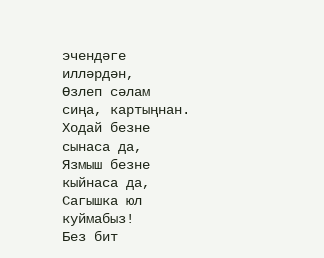эчендәге илләрдән,
Өзлеп сәлам сиңа, картыңнан.
Ходай безне сынаса да,
Язмыш безне кыйнаса да,
Сагышка юл куймабыз!
Без бит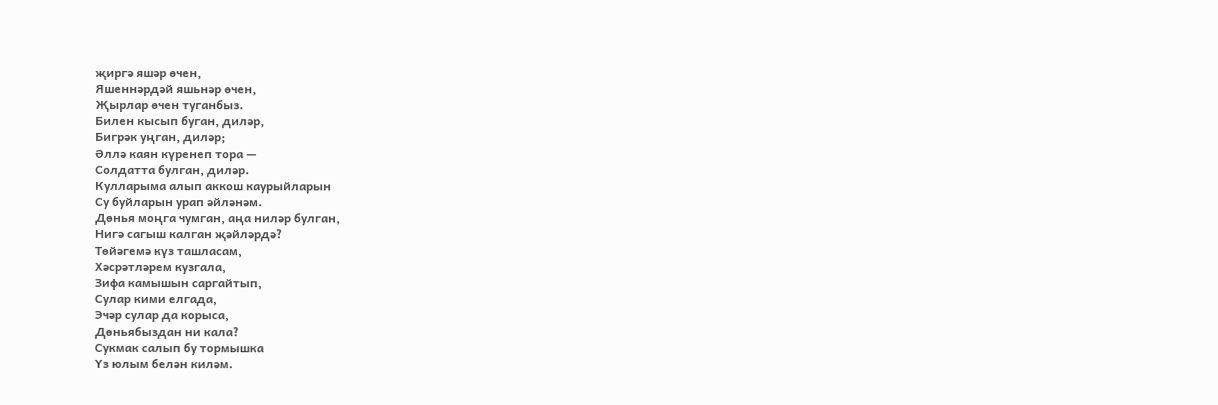җиргә яшәр өчен,
Яшеннәрдәй яшьнәр өчен,
Җырлар өчен туганбыз.
Билен кысып буган, диләр,
Бигрәк уңган, диләр;
Әллә каян күренеп тора —
Солдатта булган, диләр.
Кулларыма алып аккош каурыйларын
Су буйларын урап әйләнәм.
Дөнья моңга чумган, аңа ниләр булган,
Нигә сагыш калган җәйләрдә?
Төйәгемә күз ташласам,
Хәсрәтләрем кузгала,
Зифа камышын саргайтып,
Сулар кими елгада,
Эчәр сулар да корыса,
Дөньябыздан ни кала?
Сукмак салып бу тормышка
Үз юлым белән киләм.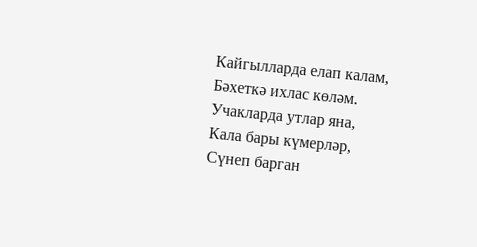Кайгылларда елап калам,
Бәхеткә ихлас көләм.
Учакларда утлар яна,
Кала бары күмерләр,
Сүнеп барган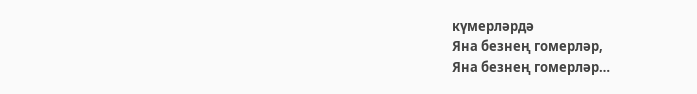күмерләрдә
Яна безнең гомерләр,
Яна безнең гомерләр…